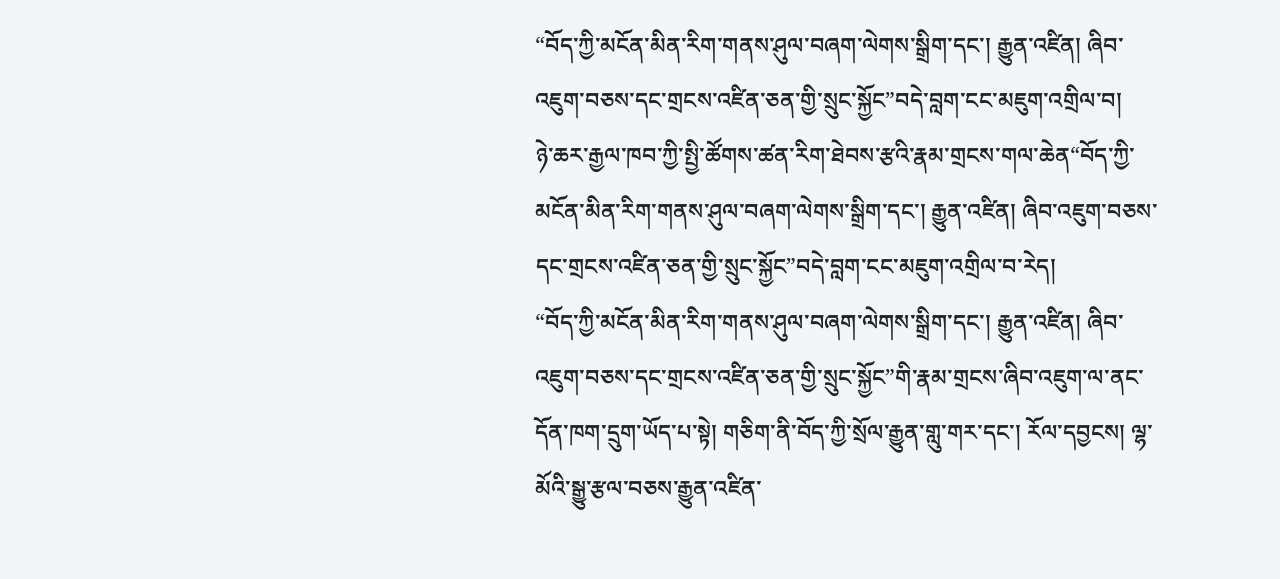“བོད་ཀྱི་མངོན་མིན་རིག་གནས་ཤུལ་བཞག་ལེགས་སྒྲིག་དང་། རྒྱུན་འཛིན། ཞིབ་འཇུག་བཅས་དང་གྲངས་འཛིན་ཅན་གྱི་སྲུང་སྐྱོང”བདེ་བླག་ངང་མཇུག་འགྲིལ་བ།
ཉེ་ཆར་རྒྱལ་ཁབ་ཀྱི་སྤྱི་ཚོགས་ཚན་རིག་ཐེབས་རྩའི་རྣམ་གྲངས་གལ་ཆེན“བོད་ཀྱི་མངོན་མིན་རིག་གནས་ཤུལ་བཞག་ལེགས་སྒྲིག་དང་། རྒྱུན་འཛིན། ཞིབ་འཇུག་བཅས་དང་གྲངས་འཛིན་ཅན་གྱི་སྲུང་སྐྱོང”བདེ་བླག་ངང་མཇུག་འགྲིལ་བ་རེད།
“བོད་ཀྱི་མངོན་མིན་རིག་གནས་ཤུལ་བཞག་ལེགས་སྒྲིག་དང་། རྒྱུན་འཛིན། ཞིབ་འཇུག་བཅས་དང་གྲངས་འཛིན་ཅན་གྱི་སྲུང་སྐྱོང”གི་རྣམ་གྲངས་ཞིབ་འཇུག་ལ་ནང་དོན་ཁག་དྲུག་ཡོད་པ་སྟེ། གཅིག་ནི་བོད་ཀྱི་སྲོལ་རྒྱུན་གླུ་གར་དང་། རོལ་དབྱངས། ལྷ་མོའི་སྒྱུ་རྩལ་བཅས་རྒྱུན་འཛིན་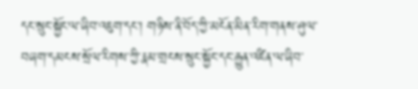དང་སྲུང་སྐྱོང་ལ་ཞིབ་འཇུག་དང་། གཉིས་ནི་བོད་ཀྱི་མངོན་མིན་རིག་གནས་ཤུལ་བཞག་དམངས་སྲོལ་རིགས་ཀྱི་རྣམ་གྲངས་སྲུང་སྐྱོང་དང་རྒྱུན་འཛིན་ལ་ཞིབ་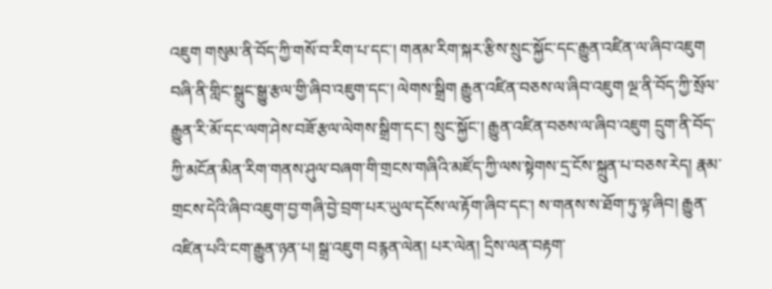འཇུག གསུམ་ནི་བོད་ཀྱི་གསོ་བ་རིག་པ་དང་། གནམ་རིག་སྐར་རྩིས་སྲུང་སྐྱོང་དང་རྒྱུན་འཛིན་ལ་ཞིབ་འཇུག བཞི་ནི་གླིང་སྒྲུང་སྒྱུ་རྩལ་གྱི་ཞིབ་འཇུག་དང་། ལེགས་སྒྲིག རྒྱུན་འཛིན་བཅས་ལ་ཞིབ་འཇུག ལྔ་ནི་བོད་ཀྱི་སྲོལ་རྒྱུན་རི་མོ་དང་ལག་ཤེས་བཟོ་རྩལ་ལེགས་སྒྲིག་དང་། སྲུང་སྐྱོང་། རྒྱུན་འཛིན་བཅས་ལ་ཞིབ་འཇུག དྲུག་ནི་བོད་ཀྱི་མངོན་མིན་རིག་གནས་ཤུལ་བཞག་གི་གྲངས་གཞིའི་མཛོད་ཀྱི་ལས་སྟེགས་དྲ་ངོས་སྐྲུན་པ་བཅས་རེད། རྣམ་གྲངས་དེའི་ཞིབ་འཇུག་བྱ་གཞི་བྱེ་བྲག་པར་ཡུལ་དངོས་ལ་རྟོག་ཞིབ་དང་། ས་གནས་ས་ཐོག་ཏུ་ལྟ་ཞིབ། རྒྱུན་འཛིན་པའི་ངག་རྒྱུན་ཉན་པ། སྒྲ་འཇུག བརྙན་ལེན། པར་ལེན། དྲིས་ལན་བརྟག་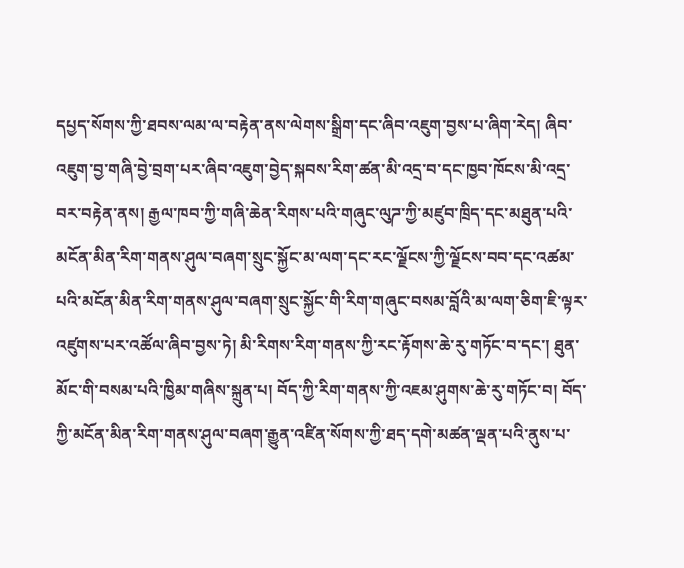དཔྱད་སོགས་ཀྱི་ཐབས་ལམ་ལ་བརྟེན་ནས་ལེགས་སྒྲིག་དང་ཞིབ་འཇུག་བྱས་པ་ཞིག་རེད། ཞིབ་འཇུག་བྱ་གཞི་བྱེ་བྲག་པར་ཞིབ་འཇུག་བྱེད་སྐབས་རིག་ཚན་མི་འདྲ་བ་དང་ཁྱབ་ཁོངས་མི་འདྲ་བར་བརྟེན་ནས། རྒྱལ་ཁབ་ཀྱི་གཞི་ཆེན་རིགས་པའི་གཞུང་ལུཌ་ཀྱི་མཛུབ་ཁྲིད་དང་མཐུན་པའི་མངོན་མིན་རིག་གནས་ཤུལ་བཞག་སྲུང་སྐྱོང་མ་ལག་དང་རང་ལྗོངས་ཀྱི་ལྗོངས་བབ་དང་འཚམ་པའི་མངོན་མིན་རིག་གནས་ཤུལ་བཞག་སྲུང་སྐྱོང་གི་རིག་གཞུང་བསམ་བློའི་མ་ལག་ཅིག་ཇི་ལྟར་འཛུགས་པར་འཚོལ་ཞིབ་བྱས་ཏེ། མི་རིགས་རིག་གནས་ཀྱི་རང་རྟོགས་ཆེ་རུ་གཏོང་བ་དང་། ཐུན་མོང་གི་བསམ་པའི་ཁྱིམ་གཞིས་སྐྲུན་པ། བོད་ཀྱི་རིག་གནས་ཀྱི་འཇམ་ཤུགས་ཆེ་རུ་གཏོང་བ། བོད་ཀྱི་མངོན་མིན་རིག་གནས་ཤུལ་བཞག་རྒྱུན་འཛིན་སོགས་ཀྱི་ཐད་དགེ་མཚན་ལྡན་པའི་ནུས་པ་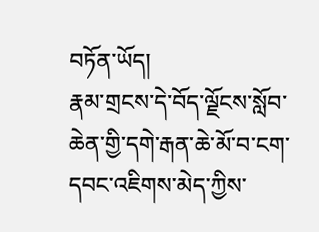བཏོན་ཡོད།
རྣམ་གྲངས་དེ་བོད་ལྗོངས་སློབ་ཆེན་གྱི་དགེ་རྒན་ཆེ་མོ་བ་ངག་དབང་འཇིགས་མེད་ཀྱིས་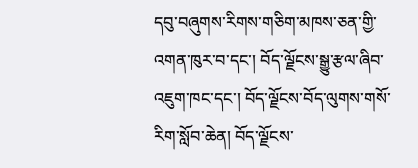དབུ་བཞུགས་རིགས་གཅིག་མཁས་ཅན་གྱི་འགན་ཁུར་བ་དང་། བོད་ལྗོངས་སྒྱུ་རྩལ་ཞིབ་འཇུག་ཁང་དང་། བོད་ལྗོངས་བོད་ལུགས་གསོ་རིག་སློབ་ཆེན། བོད་ལྗོངས་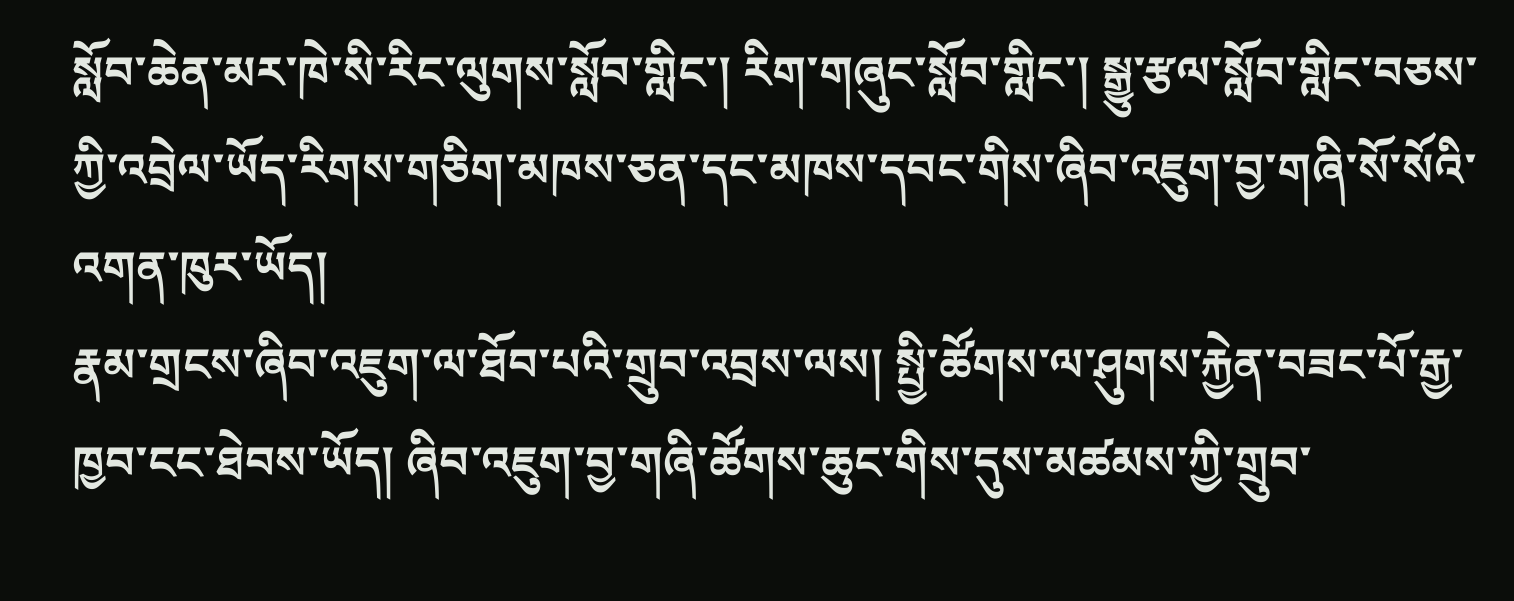སློབ་ཆེན་མར་ཁེ་སི་རིང་ལུགས་སློབ་གླིང་། རིག་གཞུང་སློབ་གླིང་། སྒྱུ་རྩལ་སློབ་གླིང་བཅས་ཀྱི་འབྲེལ་ཡོད་རིགས་གཅིག་མཁས་ཅན་དང་མཁས་དབང་གིས་ཞིབ་འཇུག་བྱ་གཞི་སོ་སོའི་འགན་ཁུར་ཡོད།
རྣམ་གྲངས་ཞིབ་འཇུག་ལ་ཐོབ་པའི་གྲུབ་འབྲས་ལས། སྤྱི་ཚོགས་ལ་ཤུགས་རྐྱེན་བཟང་པོ་རྒྱ་ཁྱབ་ངང་ཐེབས་ཡོད། ཞིབ་འཇུག་བྱ་གཞི་ཚོགས་ཆུང་གིས་དུས་མཚམས་ཀྱི་གྲུབ་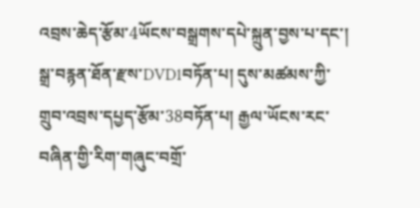འབྲས་ཆེད་རྩོམ་4ཡོངས་བསྒྲགས་དཔེ་སྐྲུན་བྱས་པ་དང་། སྒྲ་བརྙན་ཐོན་རྫས་DVD1བཏོན་པ། དུས་མཚམས་ཀྱི་གྲུབ་འབྲས་དཔྱད་རྩོམ་38བཏོན་པ། རྒྱལ་ཡོངས་རང་བཞིན་གྱི་རིག་གཞུང་བགྲོ་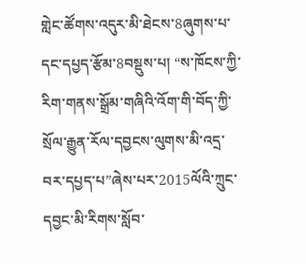གླེང་ཚོགས་འདུར་མི་ཐེངས་8ཞུགས་པ་དང་དཔྱད་རྩོམ་8བསྡུས་པ། “ས་ཁོངས་ཀྱི་རིག་གནས་སྒྲོམ་གཞིའི་འོག་གི་བོད་ཀྱི་སྲོལ་རྒྱུན་རོལ་དབྱངས་ལུགས་མི་འདྲ་བར་དཔྱད་པ”ཞེས་པར་2015ལོའི་ཀྲུང་དབྱང་མི་རིགས་སློབ་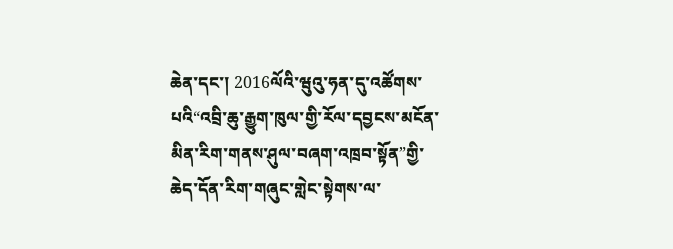ཆེན་དང་། 2016ལོའི་ཝུའུ་ཧན་དུ་འཚོགས་པའི“འབྲི་ཆུ་རྒྱུག་ཁུལ་གྱི་རོལ་དབྱངས་མངོན་མིན་རིག་གནས་ཤུལ་བཞག་འཁྲབ་སྟོན”གྱི་ཆེད་དོན་རིག་གཞུང་གླེང་སྟེགས་ལ་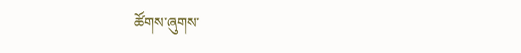ཚོགས་ཞུགས་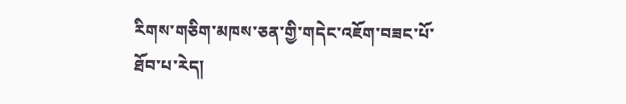རིགས་གཅིག་མཁས་ཅན་གྱི་གདེང་འཇོག་བཟང་པོ་ཐོབ་པ་རེད།